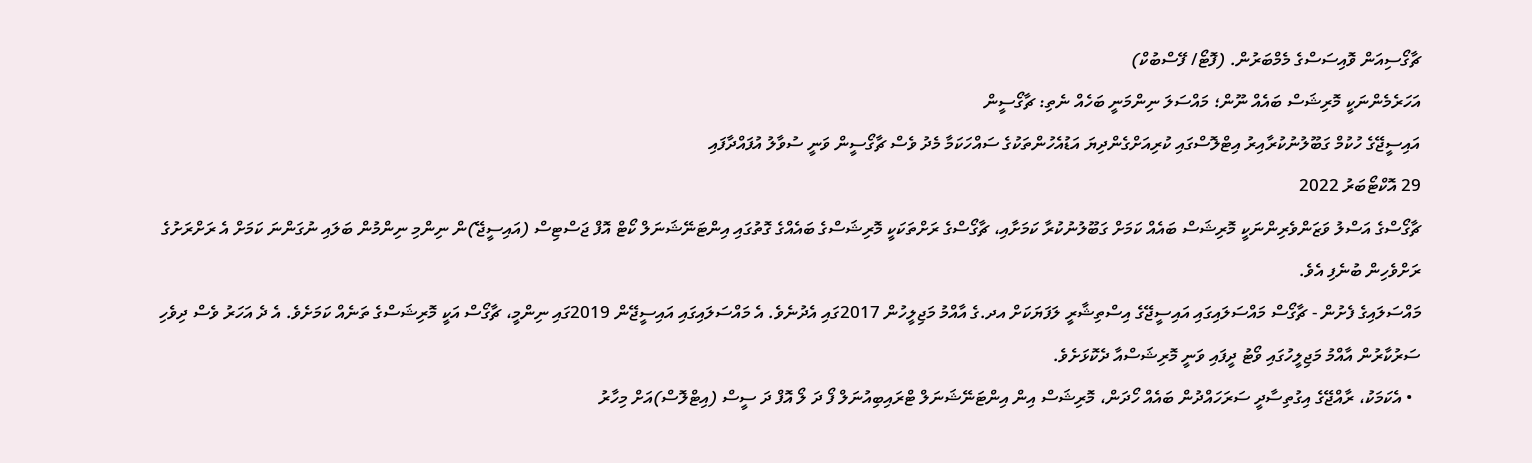ޗާގޯސިއަން ވޮއިސަސްގެ މެމްބަރުން. (ފޮޓޯ/ ފޭސްބުކް)
އަހަރެމެންނަކީ މޮރިޝަސް ބައެއް ނޫން؛ މައްސަލަ ނިންމަނީ ބަހެއް ނެތި: ޗާގޯސީން
އައިސީޖޭގެ ހުކުމް ގަބޫލުނުކުރާއިރު އިޓްލޮސްގައި ކުރިއަށްގެންދިޔަ އަޑުއެހުންތަކުގެ ސައްހަކަމާ މެދު ވެސް ޗާގޯސީން ވަނީ ސުވާލު އުފައްދާފައި
29 އޮކްޓޯބަރު 2022
ޗާގޯސްގެ އަސްލު ވަޒަންވެރިންނަކީ މޮރިޝަސް ބައެއް ކަމަށް ގަބޫލުނުކުރާ ކަމަށާއި، ޗާގޯސްގެ ރަށްތަކަކީ މޮރިޝަސްގެ ބައެއްގެ ގޮތުގައި އިންޓަނޭޝަނަލް ކޯޓް އޮފް ޖަސްޓިސް (އައިސީޖޭ)ން ނިންމި ނިންމުން ބަލައި ނުގަންނަ ކަމަށް އެ ރަށްރަށުގެ ރަށްވެހިން ބުނެފި އެވެ.
މައްސަލައިގެ ފެށުން - ޗާގޯސް މައްސަލައިގައި އައިސީޖޭގެ އިސްތިޝާރީ ލަފަޔަކަށް އދ.ގެ އާއްމު މަޖިލީހުން 2017ގައި އެދުނެވެ. އެ މައްސަލައިގައި އައިސީޖޭން 2019ގައި ނިންމީ، ޗާގޯސް އަކީ މޮރިޝަސްގެ ތަނެއް ކަމަށެވެ. އެ ދެ އަހަރު ވެސް ދިވެހި ސަރުކާރުން އާއްމު މަޖިލީހުގައި ވޯޓު ދީފައި ވަނީ މޮރިޝަސްއާ ދެކޮޅަށެވެ.
  • އެކަމަކު، ރާއްޖޭގެ އިގުތިސާދީ ސަރަހައްދުން ބައެއް ހޯދަން، މޮރިޝަސް އިން އިންޓަނޭޝަނަލް ޓްރައިބިއުނަލް ފޯ ދަ ލޯ އޮފް ދަ ސީސް (އިޓްލޮސް)އަށް މިހާރު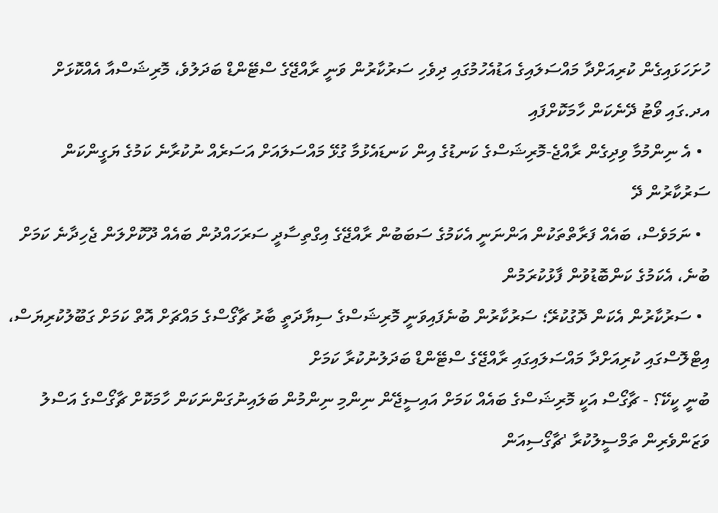ހުށަހަޅައިގެން ކުރިއަށްދާ މައްސަލައިގެ އަޑުއެހުމުގައި ދިވެހި ސަރުކާރުން ވަނީ ރާއްޖޭގެ ސްޓޭންޑް ބަދަލުވެ، މޮރިޝަސްއާ އެއްކޮޅަށް އދ.ގައި ވޯޓު ދޭނެކަން ހާމަކޮށްފައި
  • އެ ނިންމުމާ ވިދިގެން ރާއްޖެ-މޮރިޝަސްގެ ކަނޑުގެ އިން ކަނޑައެޅުމާ ގުޅޭ މައްސަލައަށް އަސަރެއް ނުކުރާނެ ކަމުގެ ޔަގީންކަން ސަރުކާރުން ދޭ
  • ނަމަވެސް، ބައެއް ފަރާތްތަކުން އަންނަނީ އެކަމުގެ ސަބަބުން ރާއްޖޭގެ އިގްތިސާދީ ސަރަހައްދުން ބައެއް ދޫކޮށްލަން ޖެހިދާނެ ކަމަށް ބުނެ، އެކަމުގެ ކަންބޮޑުވުން ފާޅުކުރަމުން
  • ސަރުކާރުން އެކަން ދޮގުކުރޭ؛ ސަރުކާރުން ބުނެފައިވަނީ މޮރިޝަސްގެ ސިޔާދަތީ ބާރު ޗާގޯސްގެ މައްޗަށް އޮތް ކަމަށް ގަބޫލުކުރިޔަސް، އިޓްލޮސްގައި ކުރިއަށްދާ މައްސަލައިގައި ރާއްޖޭގެ ސްޓޭންޑް ބަދަލުނުކުރާ ކަމަށް
ބުނީ ކީކޭ؟ - ޗާގޯސް އަކީ މޮރިޝަސްގެ ބައެއް ކަމަށް އައިސީޖޭން ނިންމި ނިންމުން ބަލައިނުގަންނަކަން ހާމަކޮށް ޗާގޯސްގެ އަސްލު ވަޒަންވެރިން ތަމްސީލުކުރާ 'ޗާގޯސިއަން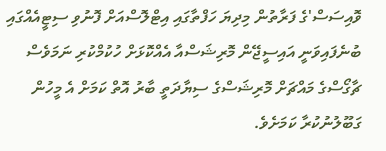ވޮއިސަސް'ގެ ފަރާތުން މިދިޔަ ހަފްތާގައި އިޓްލޮސްއަށް ފޮނުވި ސިޓީއެއްގައި ބުނެފައިވަނީ އައިސީޖޭން މޮރިޝަސްއާ އެއްކޮޅަށް ހުކުމްކުރި ނަމަވެސް ޗާގޯސްގެ މައްޗަށް މޮރިޝަސްގެ ސިޔާދަތީ ބާރު އޮތް ކަމަށް އެ މީހުން ގަބޫލުނުކުރާ ކަމަށެވެ.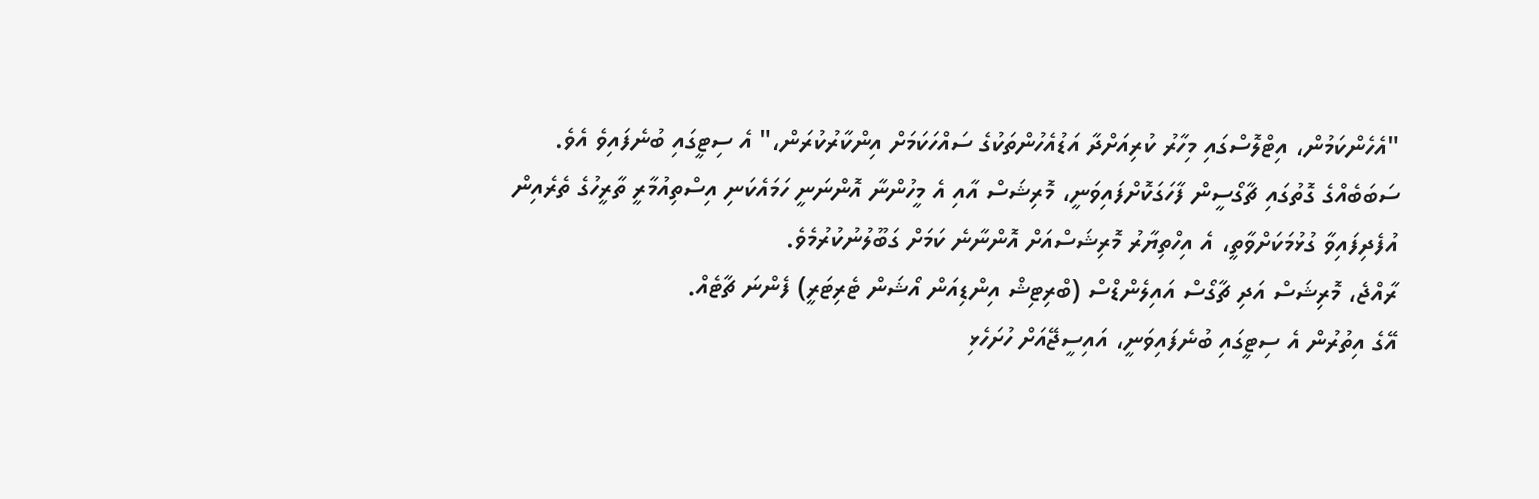"އެހެންކަމުން، އިޓްލޮސްގައި މިހާރު ކުރިއަށްދާ އަޑުއެހުންތަކުގެ ސައްހަކަމަށް އިންކާރުކުރަން،" އެ ސިޓީގައި ބުނެފައިވެ އެވެ.
ސަބަބެއްގެ ގޮތުގައި ޗާގޯސީން ފާހަގަކޮށްފައިވަނީ، މޮރިޝަސް އާއި އެ މީހުންނާ އޮންނަނީ ހަމައެކަނި އިސްތިއުމާރީ ތާރީހުގެ ތެރެއިން އުފެދިފައިވާ ގުޅުމަކަށްވާތީ، އެ އިހްތިޔާރު މޮރިޝަސްއަށް އޮންނާނެ ކަމަށް ގަބޫލުނުކުރުމެވެ.
ރާއްޖެ، މޮރިޝަސް އަދި ޗާގޯސް އައިލެންޑްސް (ބްރިޓިޝް އިންޑިއަން އޯޝަން ޓެރިޓަރީ) ފެންނަ ޗާޓެއް.
އޭގެ އިތުރުން އެ ސިޓީގައި ބުނެފައިވަނީ، އައިސީޖޭއަށް ހުށަހެޅި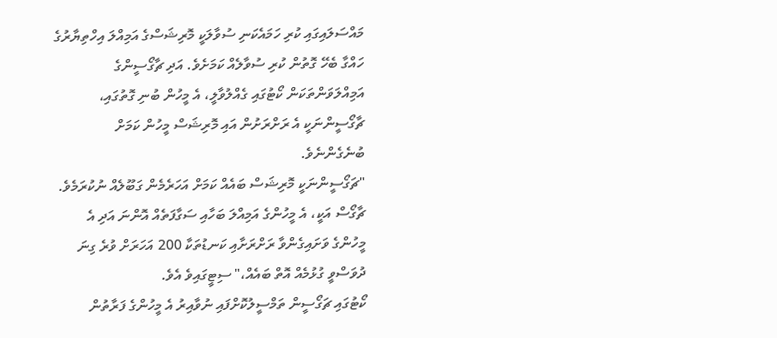މައްސަލައިގައި ކުރި ހަމައެކަނި ސުވާލަކީ މޮރިޝަސްގެ އަމިއްލަ އިހްތިޔާރުގެ ހައްގާ ބެހޭ ގޮތުން ކުރި ސުވާލެއް ކަމަށެވެ. އަދި ޗާގޯސީންގެ އަމިއްލަވަންތަކަން ކޯޓުގައި ގެއްލުވާލީ، އެ މީހުން ބުނި ގޮތުގައި، ޗާގޯސީންނަކީ އެ ރަށްރަށުން އައި މޮރިޝަސް މީހުން ކަމަށް ބުނެގެންނެވެ.
"ޗަގޯސީންނަކީ މޮރިޝަސް ބައެއް ކަމަށް އަހަރެމެން ގަބޫލެއް ނުކުރަމެވެ. ޗާގޯސް އަކީ، އެ މީހުންގެ އަމިއްލަ ބަހާއި ސަގާފަތެއް އޮންނަ އަދި އެ މީހުންގެ ވަށައިގެންވާ ރަށްރަށާއި ކަނޑުތަކާ 200 އަހަރަށް ވުރެ ގިނަ ދުވަސްވީ ގުޅުމެއް އޮތް ބައެއް،" ސިޓީގައިވެ އެވެ.
ކޯޓުގައި ޗަގޯސީން ތަމްސީލުކޮށްފައި ނުވާއިރު އެ މީހުންގެ ފަރާތުން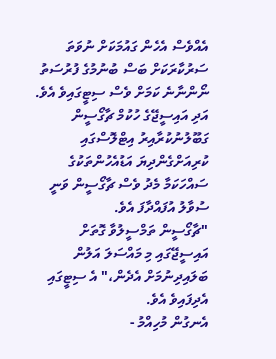އެއްވެސް އެހެން ގައުމަކަށް ނުވަތަ ސަރުކާރަކަށް ބަސް ބުނުމުގެ ފުރުސަތު ނޯންނާނެ ކަމަށް ވެސް ސިޓީގައިވެ އެވެ. އަދި އައިސީޖޭގެ ހުކުމް ޗާގޯސީން ގަބޫލުނުކުރާއިރު އިޓްލޮސްގައި ކުރިއަށްގެންދިޔަ އަޑުއެހުންތަކުގެ ސައްހަކަމާ މެދު ވެސް ޗާގޯސީން ވަނީ ސުވާލު އުފައްދާފަ އެވެ.
"ޗާގޯސީން ތަމްސީލުވާ ގޮތަށް އައިސީޖޭގައި މި މައްސަލަ އަލުން ބަލައިދިނުމަށް އެދެން،" އެ ސިޓީގައި އެދިފައިވެ އެވެ.
އެނގުން މުހިއްމު -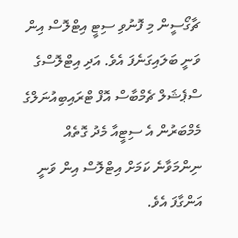ޗާގޯސީން މި ފޮނުވި ސިޓީ އިޓްލޮސް އިން ވަނީ ބަލައިގަނެފަ އެވެ. އަދި އިޓްލޮސްގެ ސްޕެޝަލް ޗެމްބާސް އޮފް ޓްރައިބިއުނަލްގެ މެމްބަރުން އެ ސިޓީއާ މެދު ގޮތެއް ނިންމަވާނެ ކަމަށް އިޓްލޮސް އިން ވަނީ އަންގާފަ އެވެ.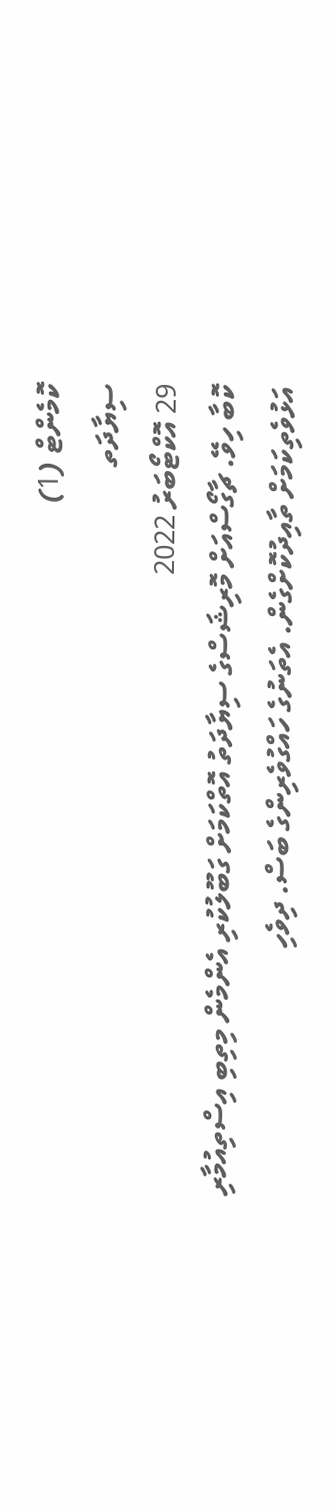ކޮމެންޓް (1)
ސިޔާދަތ
29 އޮކްޓޯބަރު 2022
ކޮބާ ހިވޭ. ޗާގޯސްއަށް މޮރިޝަސްގެ ސިޔާދަތު އޮތްކަމަށް ގަބޫލުކުރި އެންމެން މިތިބި އިސްތިއުމާރި އަޅުވެތިކަމަށް ތާއިދުކޮށްގެން. އެތަނުގެ ހައްގުވެރިންގެ ބަސް. ދިވެހި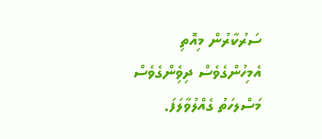ސަރުކާރުން މިއޮތި އެމިހުންގެވެސް ދިވެިންގެވެސް މަސްލހަތު ގެއްލުވާލަފަ.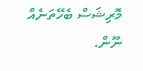މޮރިޝަސް ބެހޭތަނެއް ނޫން.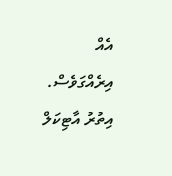އެއް އިރެއްގަވެސް.
އިތުރު އާޓިކަލް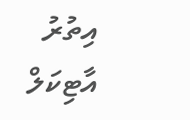އިތުރު އާޓިކަލް